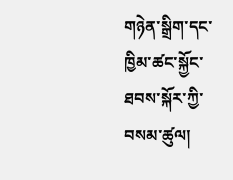གཉེན་སྒྲིག་དང་ཁྱིམ་ཚང་སྐྱོང་ཐབས་སྐོར་ཀྱི་བསམ་ཚུལ།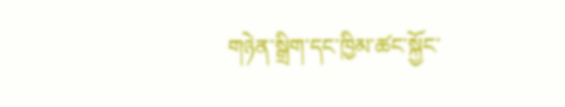གཉེན་སྒྲིག་དང་ཁྱིམ་ཚང་སྐྱོང་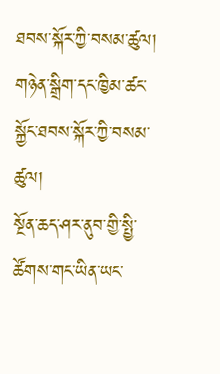ཐབས་སྐོར་ཀྱི་བསམ་ཚུལ།
གཉེན་སྒྲིག་དང་ཁྱིམ་ཚང་སྐྱོང་ཐབས་སྐོར་ཀྱི་བསམ་ཚུལ།
སྔོན་ཆད་ཤར་ནུབ་གྱི་སྤྱི་ཚོགས་གང་ཡིན་ཡང་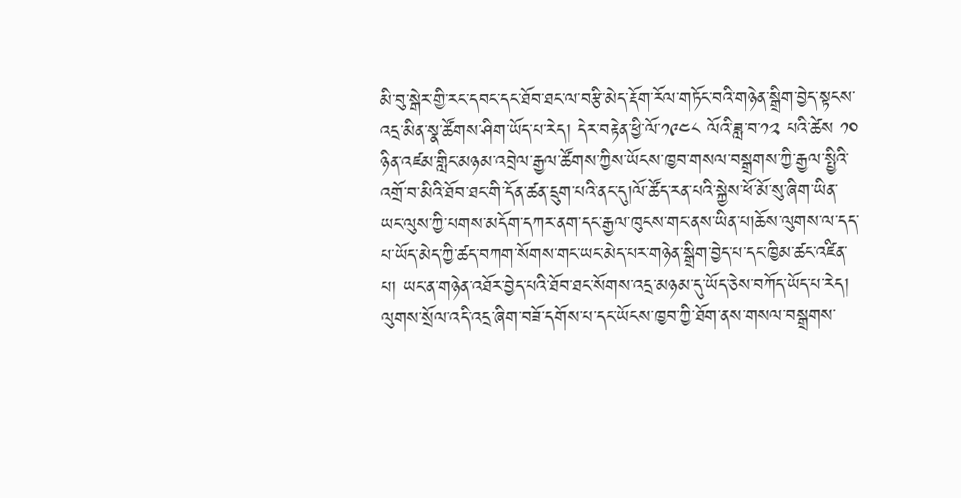མི་བུ་སྒེར་གྱི་རང་དབང་དང་ཐོབ་ཐང་ལ་བརྩི་མེད་རྡོག་རོལ་གཏོང་བའི་གཉེན་སྒྲིག་བྱེད་སྟངས་འདྲ་མིན་སྣ་ཚོགས་ཤིག་ཡོད་པ་རེད། དེར་བརྟེན་ཕྱི་ལོ་༡༩༤༨ ལོའི་ཟླ་བ་༡༢ པའི་ཚེས ༡༠ ཉིན་འཛམ་གླིང་མཉམ་འབྲེལ་རྒྱལ་ཚོགས་ཀྱིས་ཡོངས་ཁྱབ་གསལ་བསྒྲགས་ཀྱི་རྒྱལ་སྤྱིའི་འགྲོ་བ་མིའི་ཐོབ་ཐང་གི་དོན་ཚན་དྲུག་པའི་ནང་དུ།ལོ་ཚོད་རན་པའི་སྐྱེས་ཕོ་མོ་སུ་ཞིག་ཡིན་ཡང་ལུས་ཀྱི་པགས་མདོག་དཀར་ནག་དང་རྒྱལ་ཁུངས་གང་ནས་ཡིན་པ།ཆོས་ལུགས་ལ་དད་པ་ཡོད་མེད་ཀྱི་ཚད་བཀག་སོགས་གང་ཡང་མེད་པར་གཉེན་སྒྲིག་བྱེད་པ་དང་ཁྱིམ་ཚང་འཛིན་པ། ཡང་ན་གཉེན་འཐོར་བྱེད་པའི་ཐོབ་ཐང་སོགས་འདྲ་མཉམ་དུ་ཡོད་ཅེས་བཀོད་ཡོད་པ་རེད། ལུགས་སྲོལ་འདི་འདྲ་ཞིག་བཟོ་དགོས་པ་དང་ཡོངས་ཁྱབ་ཀྱི་ཐོག་ནས་གསལ་བསྒྲགས་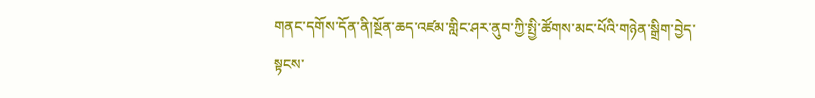གནང་དགོས་དོན་ནི།སྔོན་ཆད་འཛམ་གླིང་ཤར་ནུབ་ཀྱི་སྤྱི་ཚོགས་མང་པོའི་གཉེན་སྒྲིག་བྱེད་སྟངས་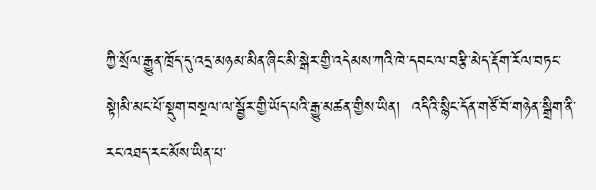ཀྱི་སྲོལ་རྒྱུན་ཁྲོད་དུ་འདྲ་མཉམ་མིན་ཞིང་མི་སྒེར་གྱི་འདེམས་ཀའི་ཁེ་དབང་ལ་བརྩི་མེད་རྡོག་རོལ་བཏང་སྟེ།མི་མང་པོ་སྡུག་བསྔལ་ལ་སྦྱོར་གྱི་ཡོད་པའི་རྒྱུ་མཚན་གྱིས་ཡིན།  འདིའི་སྙིང་དོན་གཙོ་བོ་གཉེན་སྒྲིག་ནི་རང་འཐད་རང་མོས་ཡིན་པ་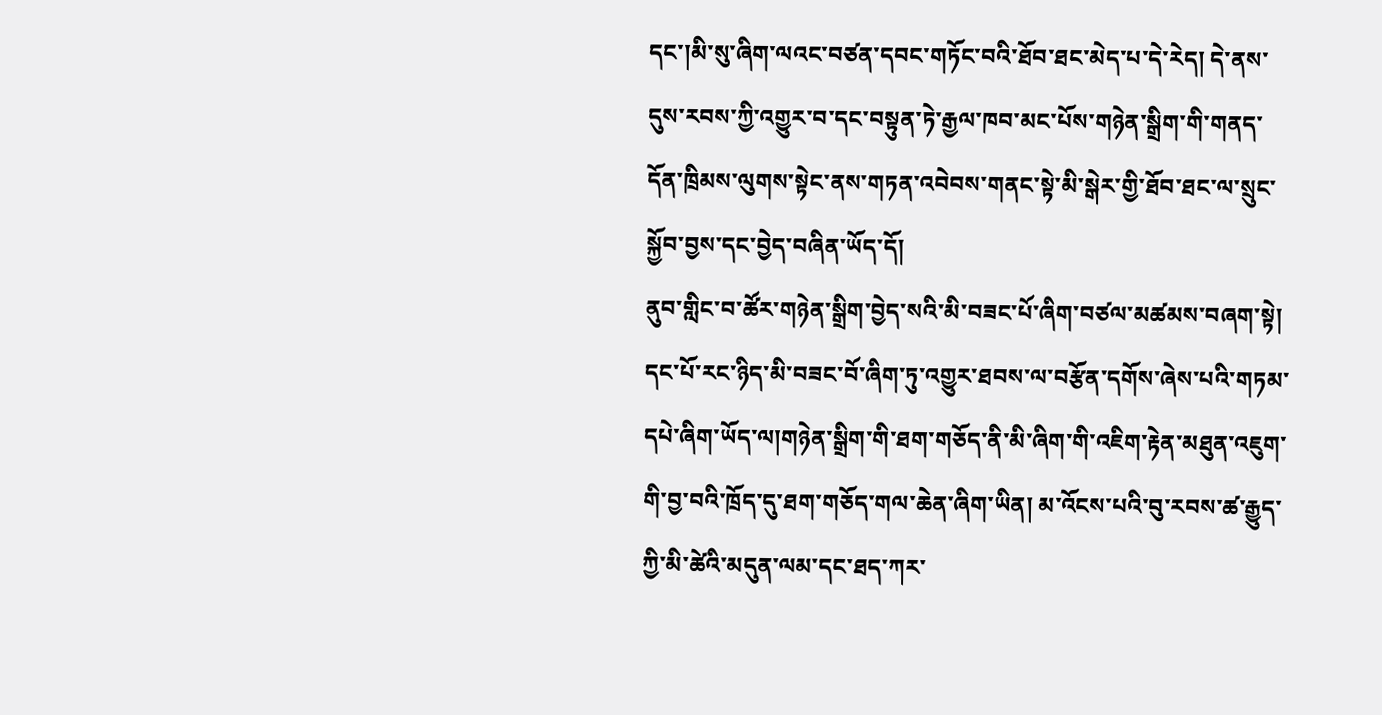དང་།མི་སུ་ཞིག་ལའང་བཙན་དབང་གཏོང་བའི་ཐོབ་ཐང་མེད་པ་དེ་རེད། དེ་ནས་དུས་རབས་ཀྱི་འགྱུར་བ་དང་བསྟུན་ཏེ་རྒྱལ་ཁབ་མང་པོས་གཉེན་སྒྲིག་གི་གནད་དོན་ཁྲིམས་ལུགས་སྟེང་ནས་གཏན་འབེབས་གནང་སྟེ་མི་སྒེར་གྱི་ཐོབ་ཐང་ལ་སྲུང་སྐྱོབ་བྱས་དང་བྱེད་བཞིན་ཡོད་དོ།
ནུབ་གླིང་བ་ཚོར་གཉེན་སྒྲིག་བྱེད་སའི་མི་བཟང་པོ་ཞིག་བཙལ་མཚམས་བཞག་སྟེ། དང་པོ་རང་ཉིད་མི་བཟང་བོ་ཞིག་ཏུ་འགྱུར་ཐབས་ལ་བརྩོན་དགོས་ཞེས་པའི་གཏམ་དཔེ་ཞིག་ཡོད་ལ།གཉེན་སྒྲིག་གི་ཐག་གཅོད་ནི་མི་ཞིག་གི་འཇིག་རྟེན་མཐུན་འཇུག་གི་བྱ་བའི་ཁྲོད་དུ་ཐག་གཅོད་གལ་ཆེན་ཞིག་ཡིན། མ་འོངས་པའི་བུ་རབས་ཚ་རྒྱུད་ཀྱི་མི་ཚེའི་མདུན་ལམ་དང་ཐད་ཀར་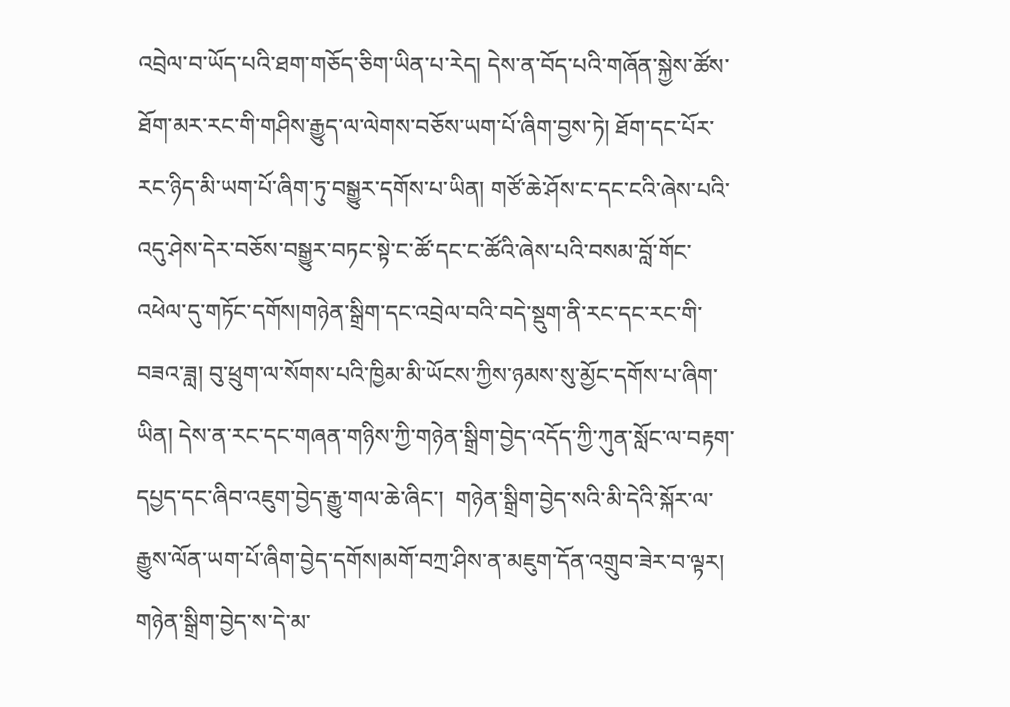འབྲེལ་བ་ཡོད་པའི་ཐག་གཅོད་ཅིག་ཡིན་པ་རེད། དེས་ན་བོད་པའི་གཞོན་སྐྱེས་ཚོས་ཐོག་མར་རང་གི་གཤིས་རྒྱུད་ལ་ལེགས་བཅོས་ཡག་པོ་ཞིག་བྱས་ཏེ། ཐོག་དང་པོར་རང་ཉིད་མི་ཡག་པོ་ཞིག་ཏུ་བསྒྱུར་དགོས་པ་ཡིན། གཙོ་ཆེ་ཤོས་ང་དང་ངའི་ཞེས་པའི་འདུ་ཤེས་དེར་བཅོས་བསྒྱུར་བཏང་སྟེ་ང་ཚོ་དང་ང་ཚོའི་ཞེས་པའི་བསམ་བློ་གོང་འཕེལ་དུ་གཏོང་དགོས།གཉེན་སྒྲིག་དང་འབྲེལ་བའི་བདེ་སྡུག་ནི་རང་དང་རང་གི་བཟའ་ཟླ། བུ་ཕྲུག་ལ་སོགས་པའི་ཁྱིམ་མི་ཡོངས་ཀྱིས་ཉམས་སུ་མྱོང་དགོས་པ་ཞིག་ཡིན། དེས་ན་རང་དང་གཞན་གཉིས་ཀྱི་གཉེན་སྒྲིག་བྱེད་འདོད་ཀྱི་ཀུན་སློང་ལ་བརྟག་དཔྱད་དང་ཞིབ་འཇུག་བྱེད་རྒྱུ་གལ་ཆེ་ཞིང་།  གཉེན་སྒྲིག་བྱེད་སའི་མི་དེའི་སྐོར་ལ་རྒྱུས་ལོན་ཡག་པོ་ཞིག་བྱེད་དགོས།མགོ་བཀྲ་ཤིས་ན་མཇུག་དོན་འགྲུབ་ཟེར་བ་ལྟར། གཉེན་སྒྲིག་བྱེད་ས་དེ་མ་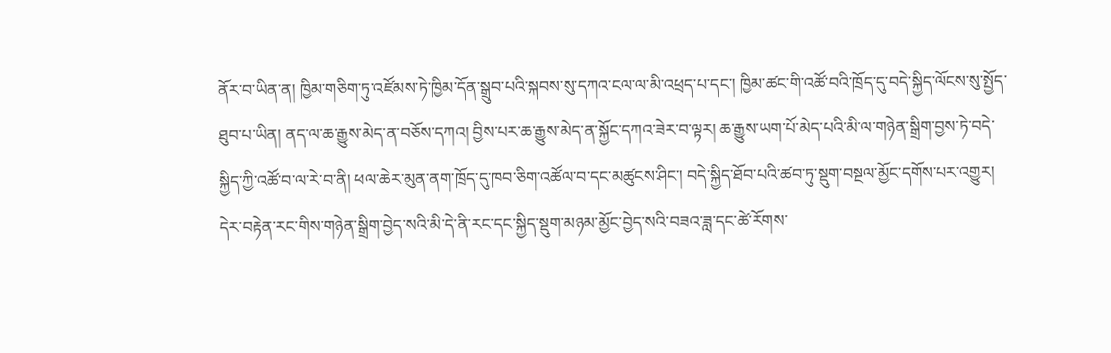ནོར་བ་ཡིན་ན། ཁྱིམ་གཅིག་ཏུ་འཛོམས་ཏེ་ཁྱིམ་དོན་སྒྲུབ་པའི་སྐབས་སུ་དཀའ་ངལ་ལ་མི་འཕྲད་པ་དང་། ཁྱིམ་ཚང་གི་འཚོ་བའི་ཁྲོད་དུ་བདེ་སྐྱིད་ལོངས་སུ་སྤྱོད་ཐུབ་པ་ཡིན། ནད་ལ་ཆ་རྒྱུས་མེད་ན་བཅོས་དཀའ། བྱིས་པར་ཆ་རྒྱུས་མེད་ན་སྐྱོང་དཀའ་ཟེར་བ་ལྟར། ཆ་རྒྱུས་ཡག་པོ་མེད་པའི་མི་ལ་གཉེན་སྒྲིག་བྱས་ཏེ་བདེ་སྐྱིད་ཀྱི་འཚོ་བ་ལ་རེ་བ་ནི། ཕལ་ཆེར་མུན་ནག་ཁྲོད་དུ་ཁབ་ཅིག་འཚོལ་བ་དང་མཚུངས་ཤིང་། བདེ་སྐྱིད་ཐོབ་པའི་ཚབ་ཏུ་སྡུག་བསྔལ་མྱོང་དགོས་པར་འགྱུར། དེར་བརྟེན་རང་གིས་གཉེན་སྒྲིག་བྱེད་སའི་མི་དེ་ནི་རང་དང་སྐྱིད་སྡུག་མཉམ་མྱོང་བྱེད་སའི་བཟའ་ཟླ་དང་ཚེ་རོགས་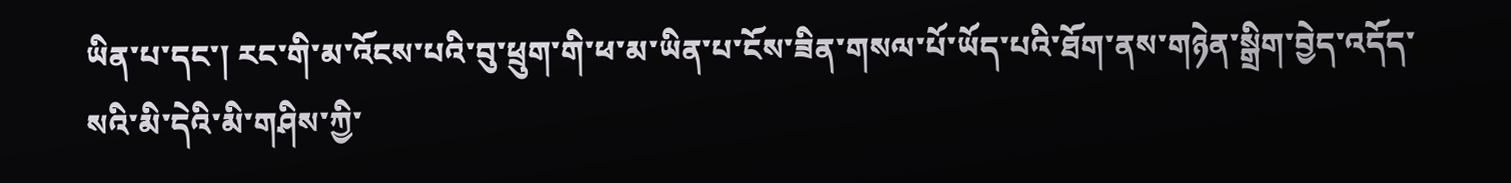ཡིན་པ་དང་། རང་གི་མ་འོངས་པའི་བུ་ཕྲུག་གི་ཕ་མ་ཡིན་པ་ངོས་ཟིན་གསལ་པོ་ཡོད་པའི་ཐོག་ནས་གཉེན་སྒྲིག་བྱེད་འདོད་སའི་མི་དེའི་མི་གཤིས་ཀྱི་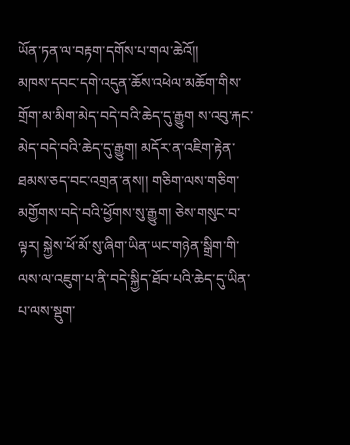ཡོན་ཏན་ལ་བརྟག་དགོས་པ་གལ་ཆེའོ།།
མཁས་དབང་དགེ་འདུན་ཆོས་འཕེལ་མཆོག་གིས་གྲོག་མ་མིག་མེད་བདེ་བའི་ཆེད་དུ་རྒྱུག ས་འབུ་རྐང་མེད་བདེ་བའི་ཆེད་དུ་རྒྱུག། མདོར་ན་འཇིག་རྟེན་ཐམས་ཅད་བང་འགྲན་ནས།། གཅིག་ལས་གཅིག་མགྱོགས་བདེ་བའི་ཕྱོགས་སུ་རྒྱུག། ཅེས་གསུང་བ་ལྟར། སྐྱེས་ཕོ་མོ་སུ་ཞིག་ཡིན་ཡང་གཉེན་སྒྲིག་གི་ལས་ལ་འཇུག་པ་ནི་བདེ་སྐྱིད་ཐོབ་པའི་ཆེད་དུ་ཡིན་པ་ལས་སྡུག་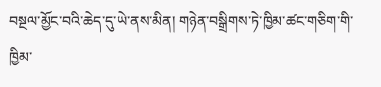བསྔལ་མྱོང་བའི་ཆེད་དུ་ཡེ་ནས་མིན། གཉེན་བསྒྲིགས་ཏེ་ཁྱིམ་ཚང་གཅིག་གི་ཁྱིམ་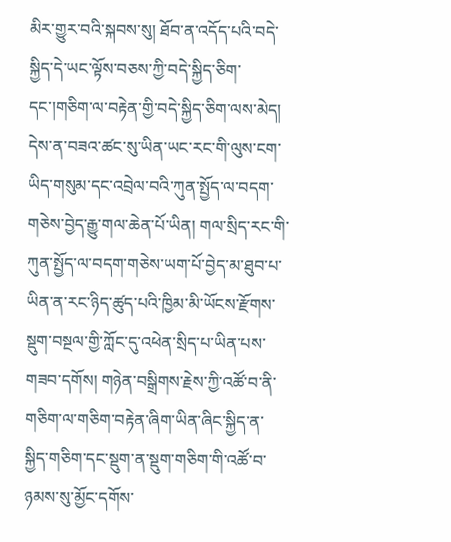མིར་གྱུར་བའི་སྐབས་སུ། ཐོབ་ན་འདོད་པའི་བདེ་སྐྱིད་དེ་ཡང་ལྟོས་བཅས་ཀྱི་བདེ་སྐྱིད་ཅིག་དང་།གཅིག་ལ་བརྟེན་གྱི་བདེ་སྐྱིད་ཅིག་ལས་མེད། དེས་ན་བཟའ་ཚང་སུ་ཡིན་ཡང་རང་གི་ལུས་ངག་ཡིད་གསུམ་དང་འབྲེལ་བའི་ཀུན་སྤྱོད་ལ་བདག་གཅེས་བྱེད་རྒྱུ་གལ་ཆེན་པོ་ཡིན། གལ་སྲིད་རང་གི་ཀུན་སྤྱོད་ལ་བདག་གཅེས་ཡག་པོ་བྱེད་མ་ཐུབ་པ་ཡིན་ན་རང་ཉིད་ཚུད་པའི་ཁྱིམ་མི་ཡོངས་རྫོགས་སྡུག་བསྔལ་གྱི་ཀློང་དུ་འཕེན་སྲིད་པ་ཡིན་པས་གཟབ་དགོས། གཉེན་བསྒྲིགས་རྗེས་ཀྱི་འཚོ་བ་ནི་གཅིག་ལ་གཅིག་བརྟེན་ཞིག་ཡིན་ཞིང་སྐྱིད་ན་སྐྱིད་གཅིག་དང་སྡུག་ན་སྡུག་གཅིག་གི་འཚོ་བ་ཉམས་སུ་མྱོང་དགོས་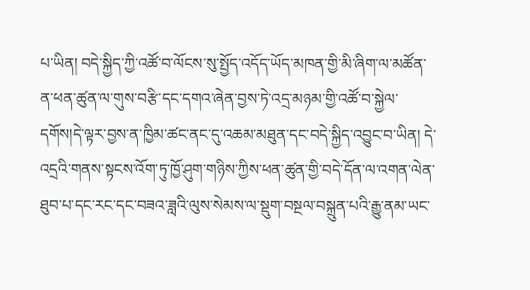པ་ཡིན། བདེ་སྐྱིད་ཀྱི་འཚོ་བ་ལོངས་སུ་སྤྱོད་འདོད་ཡོད་མཁན་གྱི་མི་ཞིག་ལ་མཚོན་ན་ཕན་ཚུན་ལ་གུས་བརྩི་དང་དགའ་ཞེན་བྱས་ཏེ་འདྲ་མཉམ་གྱི་འཚོ་བ་སྐྱེལ་དགོས།དེ་ལྟར་བྱས་ན་ཁྱིམ་ཚང་ནང་དུ་འཆམ་མཐུན་དང་བདེ་སྐྱིད་འབྱུང་བ་ཡིན། དེ་འདྲའི་གནས་སྟངས་འོག་ཏུ་ཁྱོ་ཤུག་གཉིས་ཀྱིས་ཕན་ཚུན་གྱི་བདེ་དོན་ལ་འགན་ལེན་ཐུབ་པ་དང་རང་དང་བཟའ་ཟླའི་ལུས་སེམས་ལ་སྡུག་བསྔལ་བསྐྲུན་པའི་རྒྱུ་ནམ་ཡང་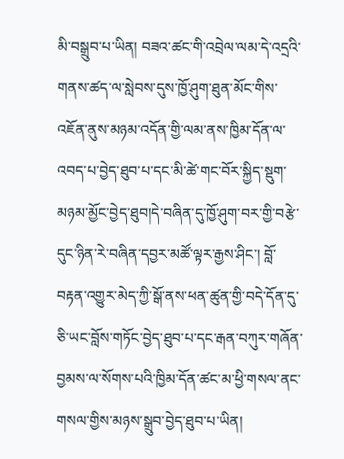མི་བསྒྲུབ་པ་ཡིན། བཟའ་ཚང་གི་འབྲེལ་ལམ་དེ་འདྲའི་གནས་ཚད་ལ་སླེབས་དུས་ཁྱོ་ཤུག་ཐུན་མོང་གིས་འཇོན་ནུས་མཉམ་འདོན་གྱི་ལམ་ནས་ཁྱིམ་དོན་ལ་འབད་པ་བྱེད་ཐུབ་པ་དང་མི་ཚེ་གང་བོར་སྐྱིད་སྡུག་མཉམ་མྱོང་བྱེད་ཐུབ།དེ་བཞིན་དུ་ཁྱོ་ཤུག་བར་གྱི་བརྩེ་དུང་ཉིན་རེ་བཞིན་དབྱར་མཚོ་ལྟར་རྒྱས་ཤིང་། བློ་བརྟན་འགྱུར་མེད་ཀྱི་སྒོ་ནས་ཕན་ཚུན་གྱི་བདེ་དོན་དུ་ཅི་ཡང་བློས་གཏོང་བྱེད་ཐུབ་པ་དང་རྒན་བཀུར་གཞོན་བྱམས་ལ་སོགས་པའི་ཁྱིམ་དོན་ཚང་མ་ཕྱི་གསལ་ནང་གསལ་གྱིས་མཉས་སྒྲུབ་བྱེད་ཐུབ་པ་ཡིན།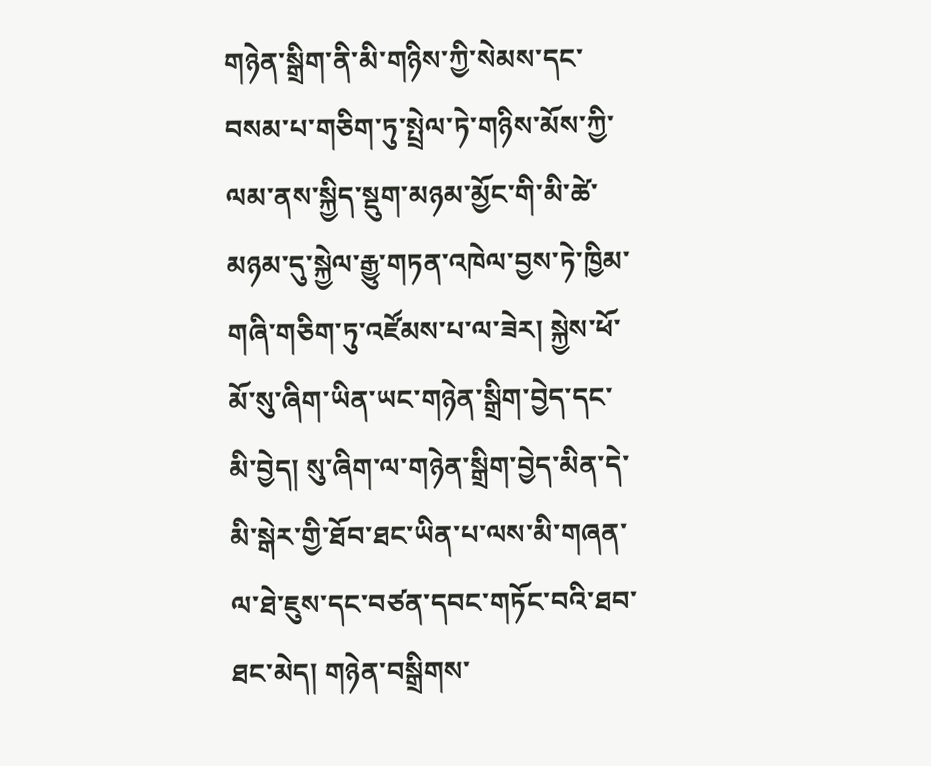གཉེན་སྒྲིག་ནི་མི་གཉིས་ཀྱི་སེམས་དང་བསམ་པ་གཅིག་ཏུ་སྤྲེལ་ཏེ་གཉིས་མོས་ཀྱི་ལམ་ནས་སྐྱིད་སྡུག་མཉམ་མྱོང་གི་མི་ཚེ་མཉམ་དུ་སྐྱེལ་རྒྱུ་གཏན་འཁེལ་བྱས་ཏེ་ཁྱིམ་གཞི་གཅིག་ཏུ་འཛོམས་པ་ལ་ཟེར། སྐྱེས་ཕོ་མོ་སུ་ཞིག་ཡིན་ཡང་གཉེན་སྒྲིག་བྱེད་དང་མི་བྱེད། སུ་ཞིག་ལ་གཉེན་སྒྲིག་བྱེད་མིན་དེ་མི་སྒེར་གྱི་ཐོབ་ཐང་ཡིན་པ་ལས་མི་གཞན་ལ་ཐེ་ཇུས་དང་བཙན་དབང་གཏོང་བའི་ཐབ་ཐང་མེད། གཉེན་བསྒྲིགས་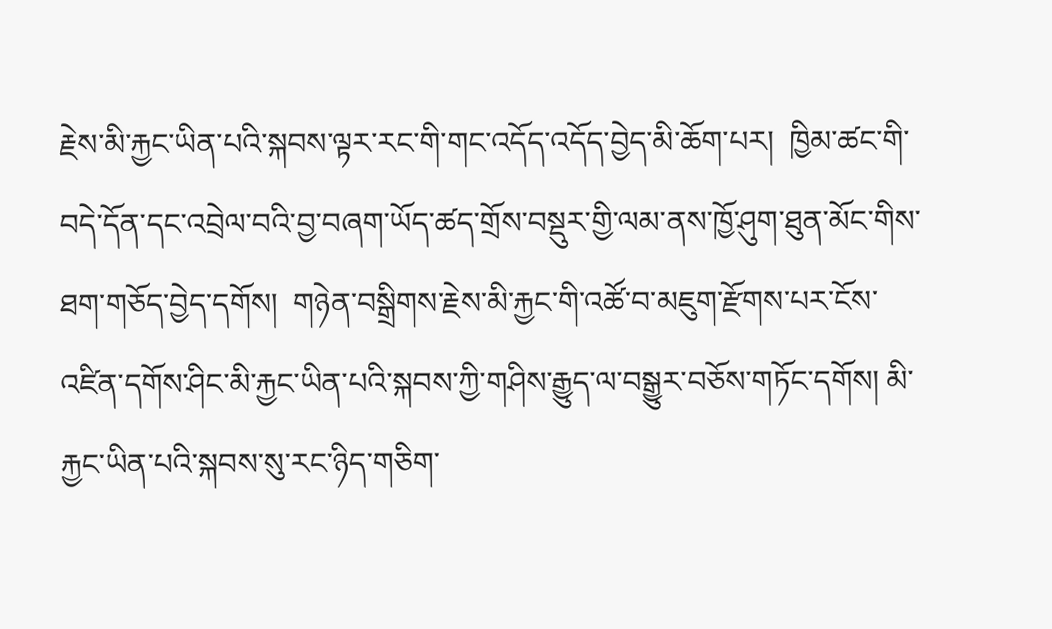རྗེས་མི་རྐྱང་ཡིན་པའི་སྐབས་ལྟར་རང་གི་གང་འདོད་འདོད་བྱེད་མི་ཆོག་པར།  ཁྱིམ་ཚང་གི་བདེ་དོན་དང་འབྲེལ་བའི་བྱ་བཞག་ཡོད་ཚད་གྲོས་བསྡུར་གྱི་ལམ་ནས་ཁྱོ་ཤུག་ཐུན་མོང་གིས་ཐག་གཅོད་བྱེད་དགོས།  གཉེན་བསྒྲིགས་རྗེས་མི་རྐྱང་གི་འཚོ་བ་མཇུག་རྫོགས་པར་ངོས་འཛིན་དགོས་ཤིང་མི་རྐྱང་ཡིན་པའི་སྐབས་ཀྱི་གཤིས་རྒྱུད་ལ་བསྒྱུར་བཅོས་གཏོང་དགོས། མི་རྐྱང་ཡིན་པའི་སྐབས་སུ་རང་ཉིད་གཅིག་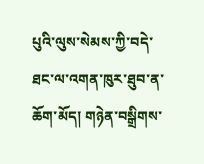པུའི་ལུས་སེམས་ཀྱི་བདེ་ཐང་ལ་འགན་ཁུར་ཐུབ་ན་ཆོག་མོད། གཉེན་བསྒྲིགས་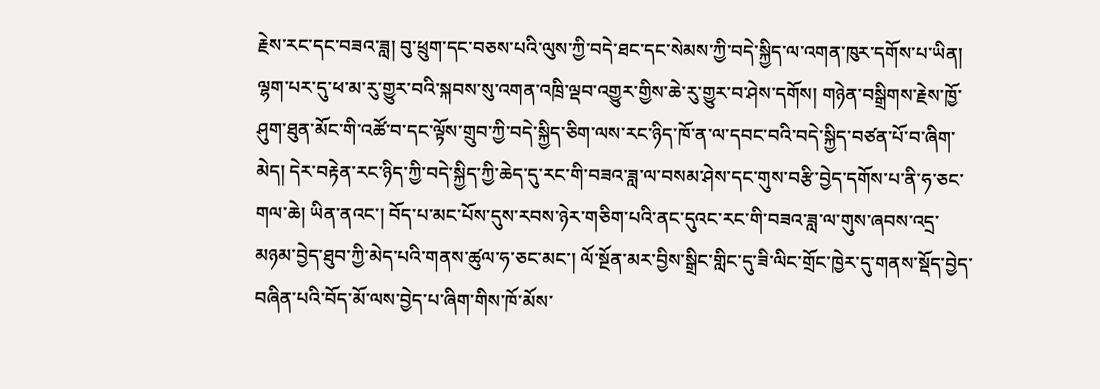རྗེས་རང་དང་བཟའ་ཟླ། བུ་ཕྲུག་དང་བཅས་པའི་ལུས་ཀྱི་བདེ་ཐང་དང་སེམས་ཀྱི་བདེ་སྐྱིད་ལ་འགན་ཁུར་དགོས་པ་ཡིན། ལྷག་པར་དུ་ཕ་མ་རུ་གྱུར་བའི་སྐབས་སུ་འགན་འཁྲི་ལྡབ་འགྱུར་གྱིས་ཆེ་རུ་གྱུར་བ་ཤེས་དགོས། གཉེན་བསྒྲིགས་རྗེས་ཁྱོ་ཤུག་ཐུན་མོང་གི་འཚོ་བ་དང་ལྟོས་གྲུབ་ཀྱི་བདེ་སྐྱིད་ཅིག་ལས་རང་ཉིད་ཁོ་ན་ལ་དབང་བའི་བདེ་སྐྱིད་བཙན་པོ་བ་ཞིག་མེད། དེར་བརྟེན་རང་ཉིད་ཀྱི་བདེ་སྐྱིད་ཀྱི་ཆེད་དུ་རང་གི་བཟའ་ཟླ་ལ་བསམ་ཤེས་དང་གུས་བརྩི་བྱེད་དགོས་པ་ནི་ཧ་ཅང་གལ་ཆེ། ཡིན་ནའང་། བོད་པ་མང་པོས་དུས་རབས་ཉེར་གཅིག་པའི་ནང་དུའང་རང་གི་བཟའ་ཟླ་ལ་གུས་ཞབས་འདྲ་མཉམ་བྱེད་ཐུབ་ཀྱི་མེད་པའི་གནས་ཚུལ་ཧ་ཅང་མང་། ལོ་སྔོན་མར་བྱིས་སྒྲིང་གླིང་དུ་ཟི་ལིང་གྲོང་ཁྱེར་དུ་གནས་སྡོད་བྱེད་བཞིན་པའི་བོད་མོ་ལས་བྱེད་པ་ཞིག་གིས་ཁོ་མོས་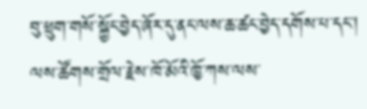བུ་ཕྲུག་གསོ་སྐྱོང་བྱེད་ཞོར་དུ་ནང་ལས་ཆ་ཚང་བྱེད་དགོས་པ་དང། ལས་ཚོགས་གྲོལ་རྗེས་ཁོ་མོའི་ཁྱོ་ཀས་ལས་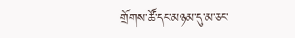གྲོགས་ཚོ་དང་མཉམ་དུ་མ་ཅང་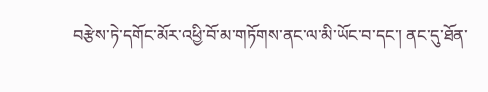བརྩེས་ཏེ་དགོང་མོར་འཕྱི་བོ་མ་གཏོགས་ནང་ལ་མི་ཡོང་བ་དང་། ནང་དུ་ཐོན་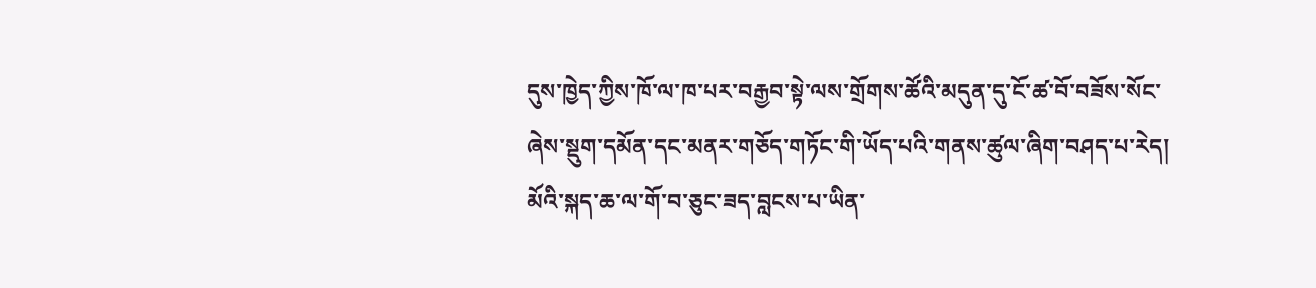དུས་ཁྱེད་ཀྱིས་ཁོ་ལ་ཁ་པར་བརྒྱབ་སྟེ་ལས་གྲོགས་ཚོའི་མདུན་དུ་ངོ་ཚ་བོ་བཟོས་སོང་ཞེས་སྡུག་དམོན་དང་མནར་གཅོད་གཏོང་གི་ཡོད་པའི་གནས་ཚུལ་ཞིག་བཤད་པ་རེད། མོའི་སྐད་ཆ་ལ་གོ་བ་ཅུང་ཟད་བླངས་པ་ཡིན་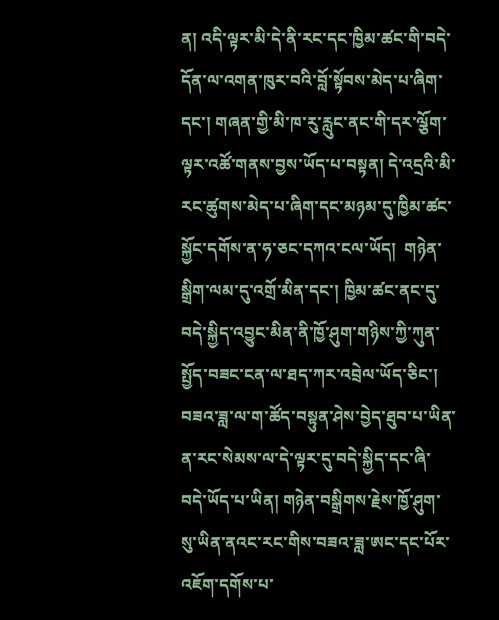ན། འདི་ལྟར་མི་དེ་ནི་རང་དང་ཁྱིམ་ཚང་གི་བདེ་དོན་ལ་འགན་ཁུར་བའི་བློ་སྟོབས་མེད་པ་ཞིག་དང་། གཞན་གྱི་མི་ཁ་རུ་རླུང་ནང་གི་དར་ལྕོག་ལྟར་འཚོ་གནས་བྱས་ཡོད་པ་བསྟན། དེ་འདྲའི་མི་རང་ཚུགས་མེད་པ་ཞིག་དང་མཉམ་དུ་ཁྱིམ་ཚང་སྐྱོང་དགོས་ན་ཧ་ཅང་དཀའ་ངལ་ཡོད།  གཉེན་སྒྲིག་ལམ་དུ་འགྲོ་མིན་དང་། ཁྱིམ་ཚང་ནང་དུ་བདེ་སྐྱིད་འབྱུང་མིན་ནི་ཁྱོ་ཤུག་གཉིས་ཀྱི་ཀུན་སྤྱོད་བཟང་ངན་ལ་ཐད་ཀར་འབྲེལ་ཡོད་ཅིང་། བཟའ་ཟླ་ལ་ག་ཚོད་བསྟུན་ཤེས་བྱེད་ཐུབ་པ་ཡིན་ན་རང་སེམས་ལ་དེ་ལྟར་དུ་བདེ་སྐྱིད་དང་ཞི་བདེ་ཡོད་པ་ཡིན། གཉེན་བསྒྲིགས་རྗེས་ཁྱོ་ཤུག་སུ་ཡིན་ནའང་རང་གིས་བཟའ་ཟླ་ཨང་དང་པོར་འཇོག་དགོས་པ་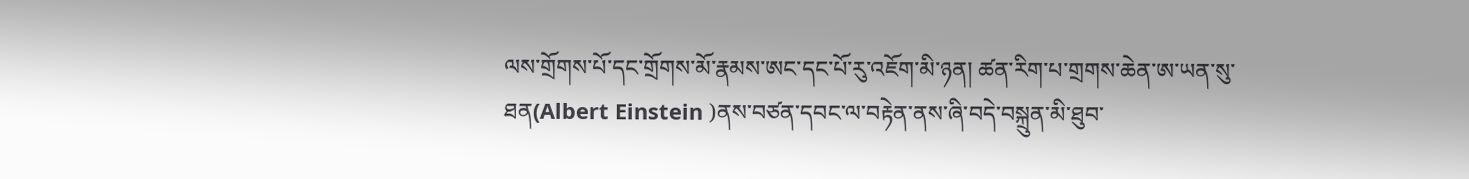ལས་གྲོགས་པོ་དང་གྲོགས་མོ་རྣམས་ཨང་དང་པོ་རུ་འཇོག་མི་ཉན། ཚན་རིག་པ་གྲགས་ཆེན་ཨ་ཡན་སུ་ཐན(Albert Einstein )ནས་བཙན་དབང་ལ་བརྟེན་ནས་ཞི་བདེ་བསྐྲུན་མི་ཐུབ་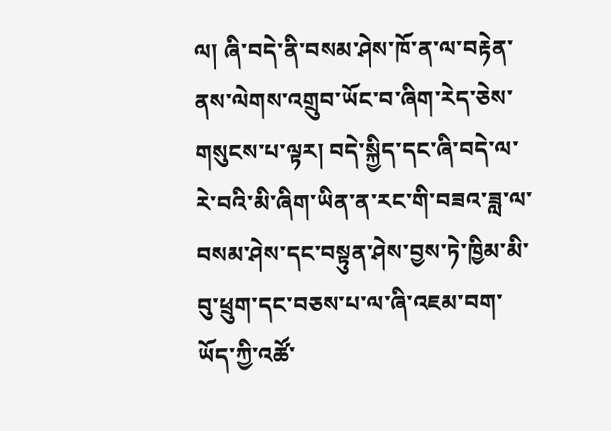ལ། ཞི་བདེ་ནི་བསམ་ཤེས་ཁོ་ན་ལ་བརྟེན་ནས་ལེགས་འགྲུབ་ཡོང་བ་ཞིག་རེད་ཅེས་གསུངས་པ་ལྟར། བདེ་སྐྱིད་དང་ཞི་བདེ་ལ་རེ་བའི་མི་ཞིག་ཡིན་ན་རང་གི་བཟའ་ཟླ་ལ་བསམ་ཤེས་དང་བསྟུན་ཤེས་བྱས་ཏེ་ཁྱིམ་མི་བུ་ཕྲུག་དང་བཅས་པ་ལ་ཞི་འཇམ་བག་ཡོད་ཀྱི་འཚོ་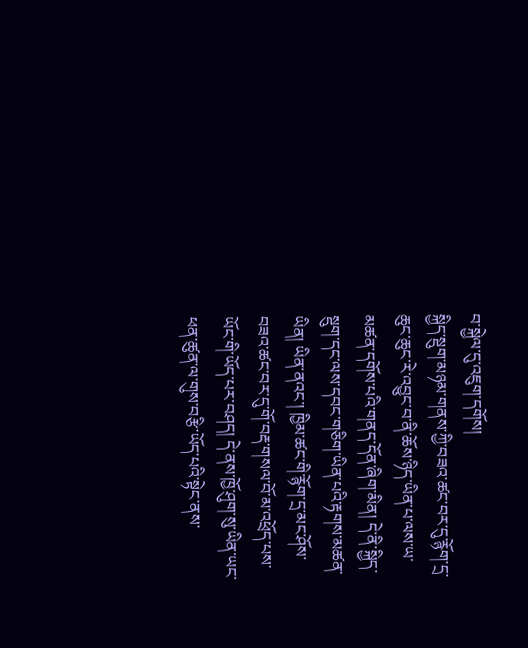བ་སྐྱེལ་དུ་འཇུག་དགོས།
སྐྱིད་སྡུག་མཉམ་གནས་ཀྱི་བཟའ་ཚང་བར་དུ་རྙོག་དྲ་ཆུང་ཆུང་རེ་འབྱུང་བ་ནི་ཆོས་ཉིད་ཡིན་པ་ལས་ཡ་མཚན་དགོས་པའི་གནད་དོན་ཞིག་མིན། དེ་ནི་སྐྱིད་སྡུག་དང་ལས་དབང་གཅིག་ཡིན་པའི་རྟགས་མཚན་ཡིན། ཡིན་ནའང་། ཁྱིམ་ཚང་གི་རྙོག་དྲ་མང་ཤོས་བཟའ་ཚང་བར་དུ་གོ་བརྡ་གསལ་བོ་མ་འཕྲོད་པས་ཡོང་གི་ཡོད་པར་བཤད། དེ་ནས་ཁྱོ་ཤུག་སུ་ཡིན་ཡང་ཕན་ཚུན་ལ་གུས་བརྩི་ཡོད་པའི་སྟེང་ནས་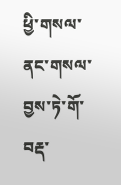ཕྱི་གསལ་ནང་གསལ་བྱས་ཏེ་གོ་བརྡ་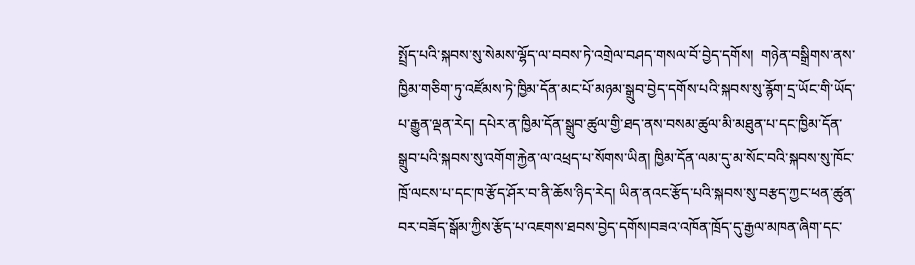སྤྲོད་པའི་སྐབས་སུ་སེམས་ལྷོད་ལ་བབས་ཏེ་འགྲེལ་བཤད་གསལ་བོ་བྱེད་དགོས།  གཉེན་བསྒྲིགས་ནས་ཁྱིམ་གཅིག་ཏུ་འཛོམས་ཏེ་ཁྱིམ་དོན་མང་པོ་མཉམ་སྒྲུབ་བྱེད་དགོས་པའི་སྐབས་སུ་རྙོག་དྲ་ཡོང་གི་ཡོད་པ་རྒྱུན་ལྡན་རེད། དཔེར་ན་ཁྱིམ་དོན་སྒྲུབ་ཚུལ་གྱི་ཐད་ནས་བསམ་ཚུལ་མི་མཐུན་པ་དང་ཁྱིམ་དོན་སྒྲུབ་པའི་སྐབས་སུ་འགོག་རྐྱེན་ལ་འཕྲད་པ་སོགས་ཡིན། ཁྱིམ་དོན་ལམ་དུ་མ་སོང་བའི་སྐབས་སུ་ཁོང་ཁྲོ་ལངས་པ་དང་ཁ་རྩོད་ཤོར་བ་ནི་ཆོས་ཉིད་རེད། ཡིན་ནའང་རྩོད་པའི་སྐབས་སུ་བརྩད་ཀྱང་ཕན་ཚུན་བར་བཟོད་སྒོམ་ཀྱིས་རྩོད་པ་འཇགས་ཐབས་བྱེད་དགོས།བཟའ་འཁོན་ཁྲོད་དུ་རྒྱལ་མཁན་ཞིག་དང་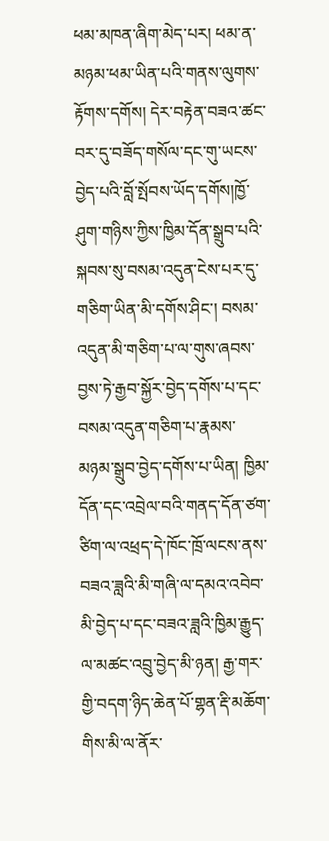ཕམ་མཁན་ཞིག་མེད་པར། ཕམ་ན་མཉམ་ཕམ་ཡིན་པའི་གནས་ལུགས་རྟོགས་དགོས། དེར་བརྟེན་བཟའ་ཚང་བར་དུ་བཟོད་གསོལ་དང་གུ་ཡངས་བྱེད་པའི་བློ་སྤོབས་ཡོད་དགོས།ཁྱོ་ཤུག་གཉིས་ཀྱིས་ཁྱིམ་དོན་སྒྲུབ་པའི་སྐབས་སུ་བསམ་འདུན་ངེས་པར་དུ་གཅིག་ཡིན་མི་དགོས་ཤིང་། བསམ་འདུན་མི་གཅིག་པ་ལ་གུས་ཞབས་བྱས་ཏེ་རྒྱབ་སྐྱོར་བྱེད་དགོས་པ་དང་བསམ་འདུན་གཅིག་པ་རྣམས་མཉམ་སྒྲུབ་བྱེད་དགོས་པ་ཡིན། ཁྱིམ་དོན་དང་འབྲེལ་བའི་གནད་དོན་ཙག་ཙིག་ལ་འཕྲད་དེ་ཁོང་ཁྲོ་ལངས་ནས་བཟའ་ཟླའི་མི་གཞི་ལ་དམའ་འབེབ་མི་བྱེད་པ་དང་བཟའ་ཟླའི་ཁྱིམ་རྒྱུད་ལ་མཚང་འབྲུ་བྱེད་མི་ཉན། རྒྱ་གར་གྱི་བདག་ཉིད་ཆེན་པོ་གྷན་རྡི་མཆོག་གིས་མི་ལ་ནོར་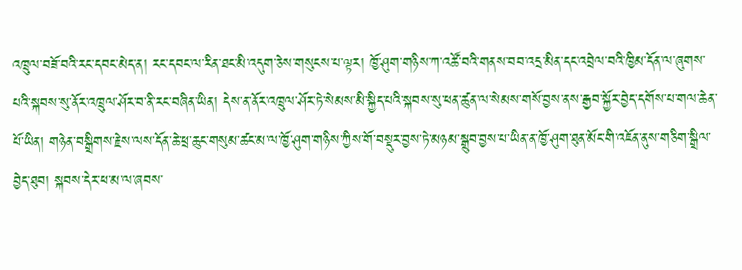འཁྲུལ་བཟོ་བའི་རང་དབང་མེད་ན། རང་དབང་ལ་རིན་ཐང་མི་འདུག་ཅེས་གསུངས་པ་ལྟར། ཁྱོ་ཤུག་གཉིས་ཀ་འཚོ་བའི་གནས་བབ་འདྲ་མིན་དང་འབྲེལ་བའི་ཁྱིམ་དོན་ལ་ཞུགས་པའི་སྐབས་སུ་ནོར་འཁྲུལ་ཤོར་བ་ནི་རང་བཞིན་ཡིན། དེས་ན་ནོར་འཁྲུལ་ཤོར་ཏེ་སེམས་མི་སྐྱིད་པའི་སྐབས་སུ་ཕན་ཚུན་ལ་སེམས་གསོ་བྱས་ནས་རྒྱབ་སྐྱོར་བྱེད་དགོས་པ་གལ་ཆེན་པོ་ཡིན། གཉེན་བསྒྲིགས་རྗེས་ལས་དོན་ཆེ་ཕྲ་ཆུང་གསུམ་ཚང་མ་ལ་ཁྱོ་ཤུག་གཉིས་ཀྱིས་གོ་བསྡུར་བྱས་ཏེ་མཉམ་སྒྲུབ་བྱས་པ་ཡིན་ན་ཁྱོ་ཤུག་ཐུན་མོང་གི་འཇོན་ནུས་གཅིག་སྒྲིལ་བྱེད་ཐུབ། སྐབས་དེར་ཕ་མ་ལ་ཞབས་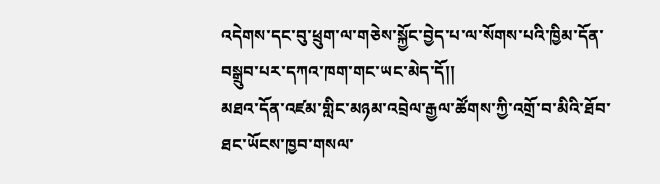འདེགས་དང་བུ་ཕྲུག་ལ་གཅེས་སྐྱོང་བྱེད་པ་ལ་སོགས་པའི་ཁྱིམ་དོན་བསྒྲུབ་པར་དཀའ་ཁག་གང་ཡང་མེད་དོ།།
མཐའ་དོན་འཛམ་གླིང་མཉམ་འབྲེལ་རྒྱལ་ཚོགས་ཀྱི་འགྲོ་བ་མིའི་ཐོབ་ཐང་ཡོངས་ཁྱབ་གསལ་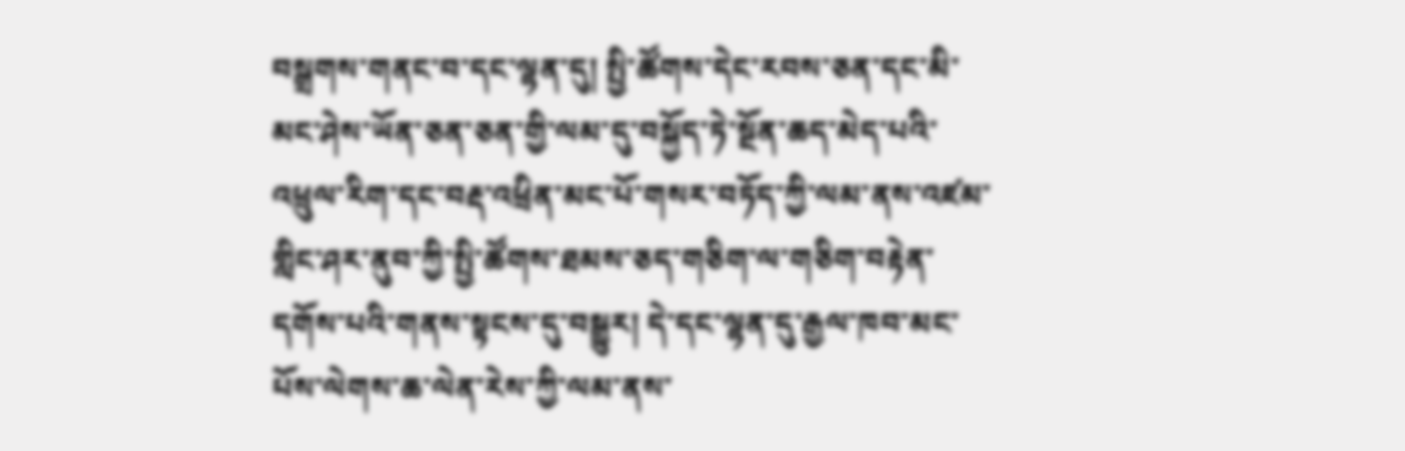བསྒྲགས་གནང་བ་དང་ལྷན་དུ། སྤྱི་ཚོགས་དེང་རབས་ཅན་དང་མི་མང་ཤེས་ཡོན་ཅན་ཅན་གྱི་ལམ་དུ་བསྐྱོད་ཏེ་སྔོན་ཆད་མེད་པའི་འཕྲུལ་རིག་དང་བརྡ་འཕྲིན་མང་པོ་གསར་བཏོད་ཀྱི་ལམ་ནས་འཛམ་གླིང་ཤར་ནུབ་ཀྱི་སྤྱི་ཚོགས་ཐམས་ཅད་གཅིག་ལ་གཅིག་བརྟེན་དགོས་པའི་གནས་སྟངས་དུ་བསྒྱུར། དེ་དང་ལྷན་དུ་རྒྱལ་ཁབ་མང་པོས་ལེགས་ཆ་ལེན་རེས་ཀྱི་ལམ་ནས་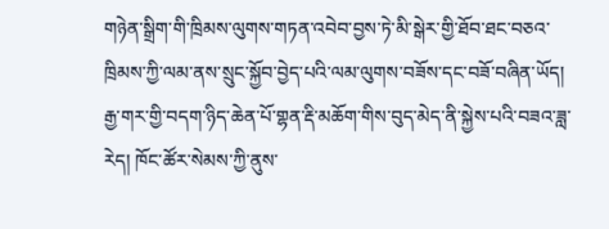གཉེན་སྒྲིག་གི་ཁྲིམས་ལུགས་གཏན་འབེབ་བྱས་ཏེ་མི་སྒེར་གྱི་ཐོབ་ཐང་བཅའ་ཁྲིམས་ཀྱི་ལམ་ནས་སྲུང་སྐྱོབ་བྱེད་པའི་ལམ་ལུགས་བཟོས་དང་བཟོ་བཞིན་ཡོད། རྒྱ་གར་གྱི་བདག་ཉིད་ཆེན་པོ་གྷན་རྡི་མཆོག་གིས་བུད་མེད་ནི་སྐྱེས་པའི་བཟའ་ཟླ་རེད། ཁོང་ཚོར་སེམས་ཀྱི་ནུས་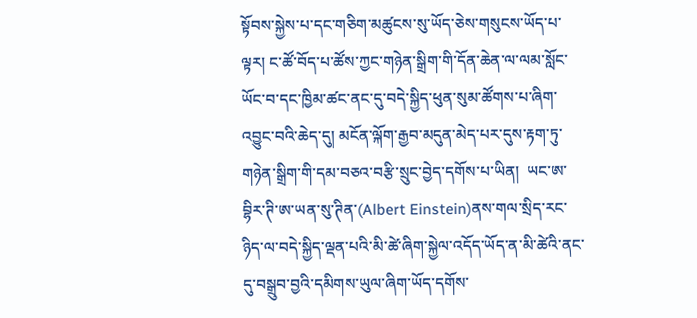སྟོབས་སྐྱེས་པ་དང་གཅིག་མཚུངས་སུ་ཡོད་ཅེས་གསུངས་ཡོད་པ་ལྟར། ང་ཚོ་བོད་པ་ཚོས་ཀྱང་གཉེན་སྒྲིག་གི་དོན་ཆེན་ལ་ལམ་སློང་ཡོང་བ་དང་ཁྱིམ་ཚང་ནང་དུ་བདེ་སྐྱིད་ཕུན་སུམ་ཚོགས་པ་ཞིག་འབྱུང་བའི་ཆེད་དུ། མངོན་ལྐོག་རྒྱབ་མདུན་མེད་པར་དུས་རྟག་ཏུ་གཉེན་སྒྲིག་གི་དམ་བཅའ་བརྩི་སྲུང་བྱེད་དགོས་པ་ཡིན།  ཡང་ཨ་བྷིར་ཊི་ཨ་ཡན་སུ་ཊིན་(Albert Einstein)ནས་གལ་སྲིད་རང་ཉིད་ལ་བདེ་སྐྱིད་ལྡན་པའི་མི་ཚེ་ཞིག་སྐྱེལ་འདོད་ཡོད་ན་མི་ཚེའི་ནང་དུ་བསྒྲུབ་བྱའི་དམིགས་ཡུལ་ཞིག་ཡོད་དགོས་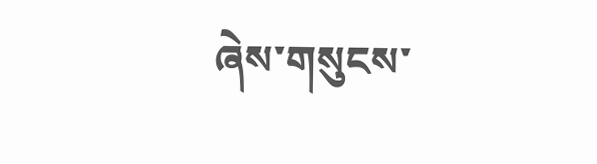ཞེས་གསུངས་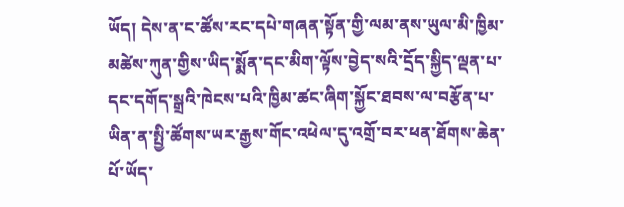ཡོད། དེས་ན་ང་ཚོས་རང་དཔེ་གཞན་སྟོན་གྱི་ལམ་ནས་ཡུལ་མི་ཁྱིམ་མཚེས་ཀུན་གྱིས་ཡིད་སྨོན་དང་མིག་ལྟོས་བྱེད་སའི་དྲོད་སྐྱིད་ལྡན་པ་དང་དགོད་སྒྲའི་ཁེངས་པའི་ཁྱིམ་ཚང་ཞིག་སྐྱོང་ཐབས་ལ་བརྩོན་པ་ཡིན་ན་སྤྱི་ཚོགས་ཡར་རྒྱས་གོང་འཕེལ་དུ་འགྲོ་བར་ཕན་ཐོགས་ཆེན་པོ་ཡོད་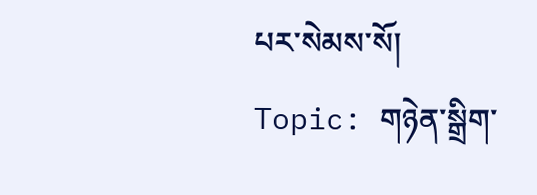པར་སེམས་སོ།
Topic: གཉེན་སྒྲིག་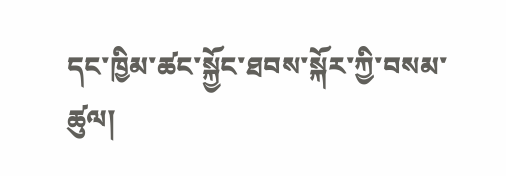དང་ཁྱིམ་ཚང་སྐྱོང་ཐབས་སྐོར་ཀྱི་བསམ་ཚུལ།